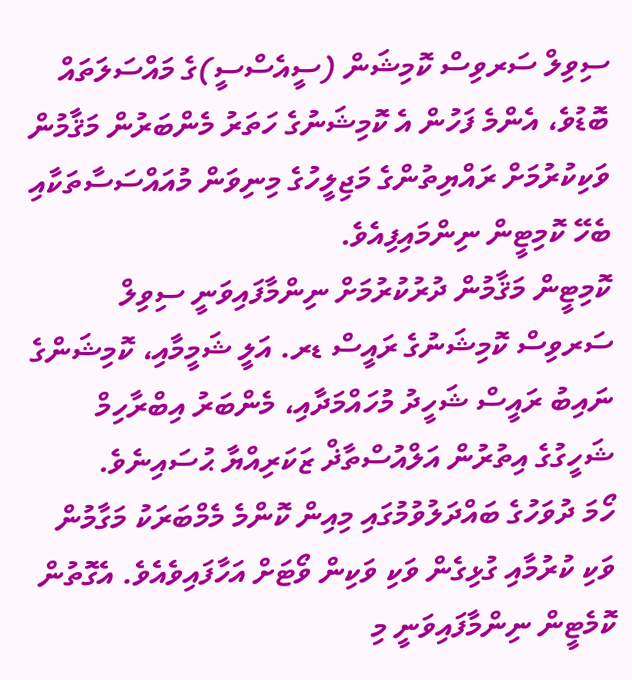ސިވިލް ސަރވިސް ކޮމިޝަން (ސީއެސްސީ)ގެ މައްސަލަތައް ބޮޑުވެ، އެންމެ ފަހުން އެ ކޮމިޝަނުގެ ހަތަރު މެންބަރުން މަޤާމުން ވަކިކުރުމަށް ރައްޔިތުންގެ މަޖިލީހުގެ މިނިވަން މުއައްސަސާތަކާއި ބެހޭ ކޮމިޓީން ނިންމައިފިއެވެ.
ކޮމިޓީން މަޤާމުން ދުރުކުރުމަށް ނިންމާފައިވަނީ ސިވިލް ސަރވިސް ކޮމިޝަނުގެ ރައީސް ޑރ. އަލީ ޝަމީމާއި، ކޮމިޝަންގެ ނައިބު ރައީސް ޝަހީދު މުހައްމަދާއި، މެންބަރު އިބްރާހިމް ޝަހީގުގެ އިތުރުން އަލްއުސްތާޛް ޒަކަރިއްޔާ ޙުސައިނެވެ.
ހޯމަ ދުވަހުގެ ބައްދަލުވުމުގައި މިއިން ކޮންމެ މެމްބަރަކު މަގާމުން ވަކި ކުރުމާއި ގުޅިގެން ވަކި ވަކިން ވޯޓަށް އަހާފައިވެއެވެ. އެގޮތުން ކޮމެޓީން ނިންމާފައިވަނީ މި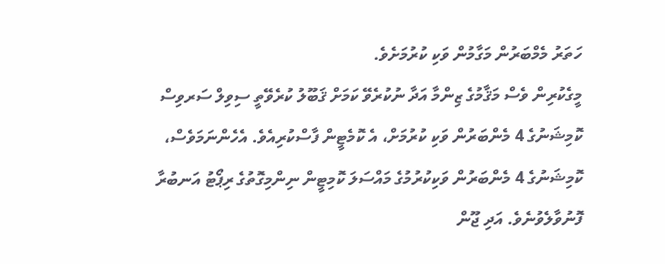ހަތަރު މެމްބަރުން މަގާމުން ވަކި ކުރުމަށެވެ.
މީގެކުރިން ވެސް މަޤާމުގެ ޒިންމާ އަދާ ނުކުރެވޭ ކަމަށް ޤަބޫލު ކުރެވޭތީ ސިވިލް ސަރވިސް ކޮމިޝަނުގެ 4 މެންބަރުން ވަކި ކުރުމަށް، އެ ކޮމެޓީން ފާސްކުރިއެވެ. އެހެންނަމަވެސް، ކޮމިޝަނުގެ 4 މެންބަރުން ވަކިކުރުމުގެ މައްސަލަ ކޮމިޓީން ނިންމިގޮތުގެ ރިޕޯޓު އަނބުރާ ފޮނުވާލެވުނެވެ. އަދި ޖޫން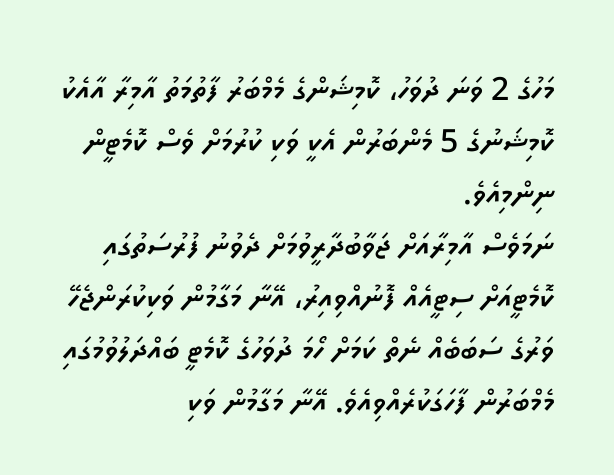މަހުގެ 2 ވަނަ ދުވަހު، ކޮމިޝަންގެ މެމްބަރު ފާތުމަތު އާމިރާ އާއެކު ކޮމިޝަނުގެ 5 މެންބަރުން އެކީ ވަކި ކުރުމަށް ވެސް ކޮމެޓީން ނިންމިއެވެ.
ނަމަވެސް އާމިރާއަށް ޖަވާބުދާރީވުމަށް ދެވުނު ފުރުސަތުގައި ކޮމެޓީއަށް ސިޓީއެއް ފޮނުއްވިއިރު، އޭނާ މަގާމުން ވަކިކުރަންޖެހޭ ވަރުގެ ސަބަބެއް ނެތް ކަމަށް ހޯމަ ދުވަހުގެ ކޮމެޓީ ބައްދަލުވުމުގައި މެމްބަރުން ފާހަގަކުރެއްވިއެވެ. އޭނާ މަގާމުން ވަކި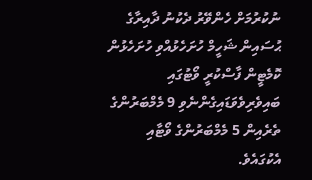ނުކުރުމަށް ހެންވޭރު ދެކުނު ދާއިރާގެ ޙުސައިން ޝަހީމް ހުށަހެޅުއްވި ހުށަހެޅުން ކޮމެޓީން ފާސްކުރީ ވޯޓުގައި ބައިވެރިވެވަޑައިގެންނެވި 9 މެމްބަރުންގެ ތެރެއިން 5 މެމްބަރުންގެ ވޯޓާއި އެކުގައެވެ.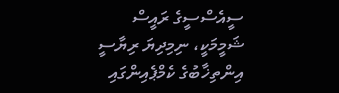ސީއެސްސީގެ ރައީސް ޝަމީމަކީ، ނިމިދިޔަ ރިޔާސީ އިންތިޚާބުގެ ކެމްޕެއިންގައި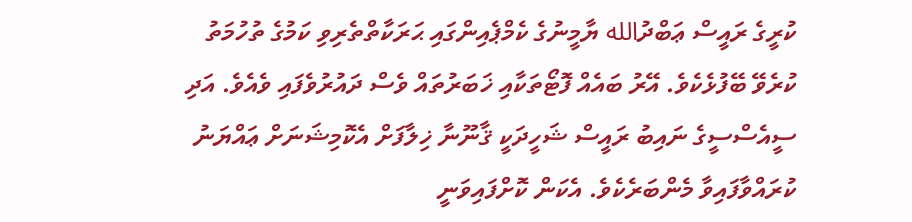ކުރީގެ ރައީސް ޢަބްދުالله ޔާމީނުގެ ކެމްޕެއިންގައި ޙަރަކާތްތެރިވި ކަމުގެ ތުހުމަތު ކުރެވޭ ބޭފުޅެކެވެ. އޭރު ބައެއް ފޮޓޯތަކާއި ޚަބަރުތައް ވެސް ދައުރުވެފައި ވެއެވެ. އަދި ސީއެސްސީގެ ނައިބު ރައީސް ޝަހީދަކީ ޤާނޫނާ ޚިލާފަށް އެކޮމިޝަނަށް ޢައްޔަނު ކުރައްވާފައިވާ މެންބަރެކެވެ. އެކަން ކޮށްފައިވަނީ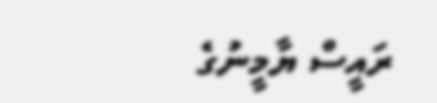ރައީސް ޔާމީނުގެ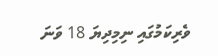ވެރިކަމުގައި ނިމިދިޔަ 18 ވަނަ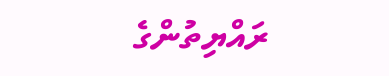ރައްޔިތުންގެ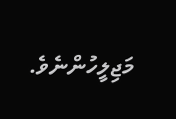މަޖިލީހުންނެވެ.